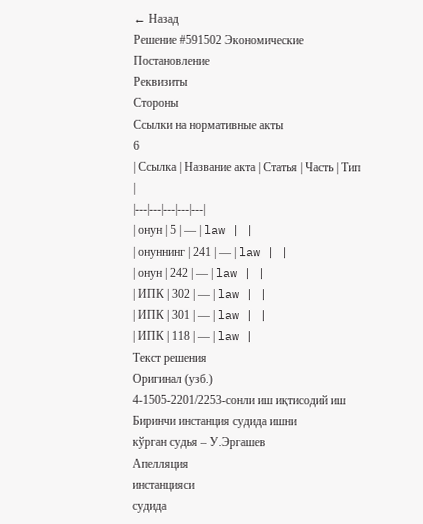← Назад
Решение #591502 Экономические
Постановление
Реквизиты
Стороны
Ссылки на нормативные акты
6
| Ссылка | Название акта | Статья | Часть | Тип |
|---|---|---|---|---|
| онун | 5 | — | law | |
| онуннинг | 241 | — | law | |
| онун | 242 | — | law | |
| ИПК | 302 | — | law | |
| ИПК | 301 | — | law | |
| ИПК | 118 | — | law |
Текст решения
Оригинал (узб.)
4-1505-2201/2253-сонли иш иқтисодий иш
Биринчи инстанция судида ишни
кўрган судья – У.Эргашев
Апелляция
инстанцияси
судида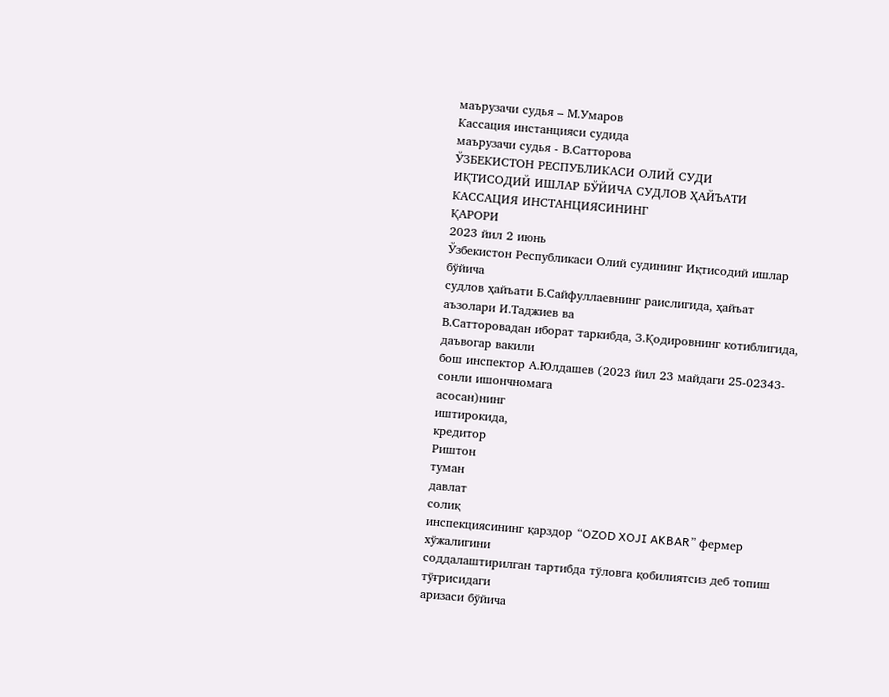маърузачи судья – М.Умаров
Кассация инстанцияси судида
маърузачи судья - В.Сатторова
ЎЗБЕКИСТОН РЕСПУБЛИКАСИ ОЛИЙ СУДИ
ИҚТИСОДИЙ ИШЛАР БЎЙИЧА СУДЛОВ ҲАЙЪАТИ
КАССАЦИЯ ИНСТАНЦИЯСИНИНГ
ҚАРОРИ
2023 йил 2 июнь
Ўзбекистон Республикаси Олий судининг Иқтисодий ишлар бўйича
судлов ҳайъати Б.Сайфуллаевнинг раислигида, ҳайъат аъзолари И.Таджиев ва
В.Сатторовадан иборат таркибда, З.Қодировнинг котиблигида, даъвогар вакили
бош инспектор А.Юлдашев (2023 йил 23 майдаги 25-02343-сонли ишончномага
асосан)нинг
иштирокида,
кредитор
Риштон
туман
давлат
солиқ
инспекциясининг қарздор “OZOD XOJI AKBAR” фермер хўжалигини
соддалаштирилган тартибда тўловга қобилиятсиз деб топиш тўғрисидаги
аризаси бўйича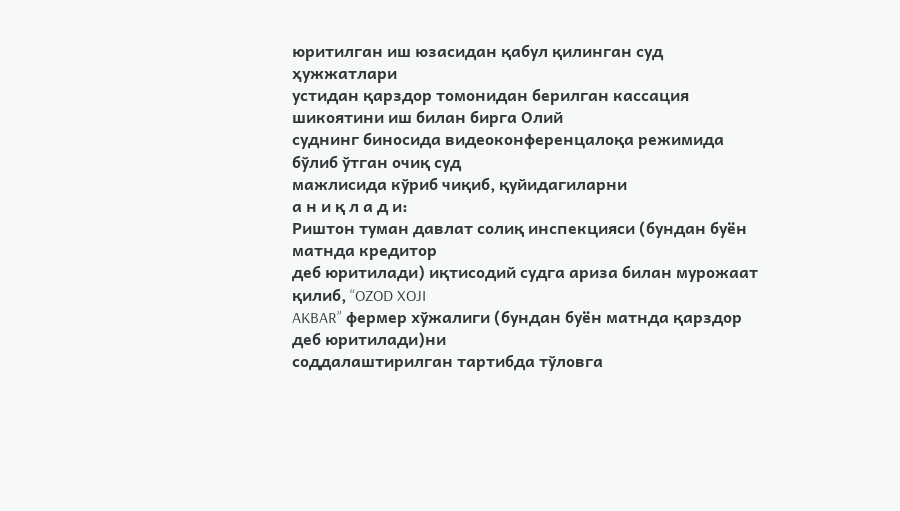юритилган иш юзасидан қабул қилинган суд ҳужжатлари
устидан қарздор томонидан берилган кассация шикоятини иш билан бирга Олий
суднинг биносида видеоконференцалоқа режимида бўлиб ўтган очиқ суд
мажлисида кўриб чиқиб, қуйидагиларни
а н и қ л а д и:
Риштон туман давлат солиқ инспекцияси (бундан буён матнда кредитор
деб юритилади) иқтисодий судга ариза билан мурожаат қилиб, “OZOD XOJI
AKBAR” фермер хўжалиги (бундан буён матнда қарздор деб юритилади)ни
соддалаштирилган тартибда тўловга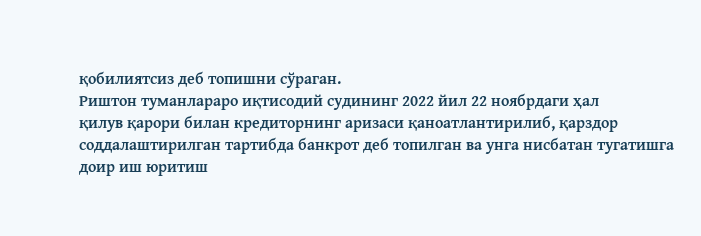қобилиятсиз деб топишни сўраган.
Риштон туманлараро иқтисодий судининг 2022 йил 22 ноябрдаги ҳал
қилув қарори билан кредиторнинг аризаси қаноатлантирилиб, қарздор
соддалаштирилган тартибда банкрот деб топилган ва унга нисбатан тугатишга
доир иш юритиш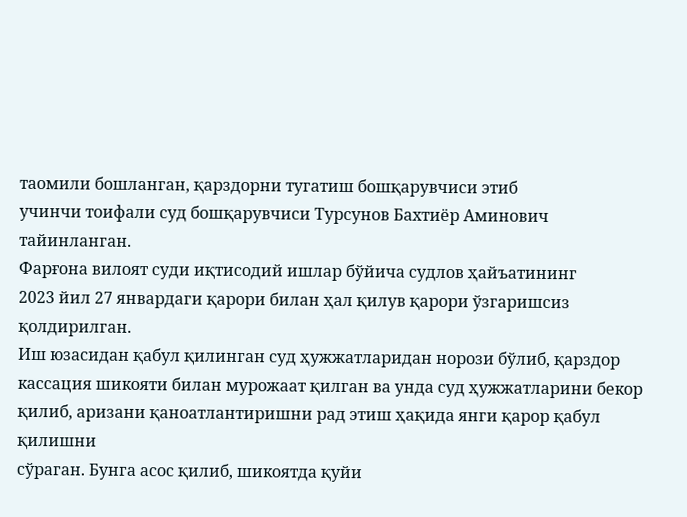таомили бошланган, қарздорни тугатиш бошқарувчиси этиб
учинчи тоифали суд бошқарувчиси Турсунов Бахтиёр Аминович тайинланган.
Фарғона вилоят суди иқтисодий ишлар бўйича судлов ҳайъатининг
2023 йил 27 январдаги қарори билан ҳал қилув қарори ўзгаришсиз қолдирилган.
Иш юзасидан қабул қилинган суд ҳужжатларидан норози бўлиб, қарздор
кассация шикояти билан мурожаат қилган ва унда суд ҳужжатларини бекор
қилиб, аризани қаноатлантиришни рад этиш ҳақида янги қарор қабул қилишни
сўраган. Бунга асос қилиб, шикоятда қуйи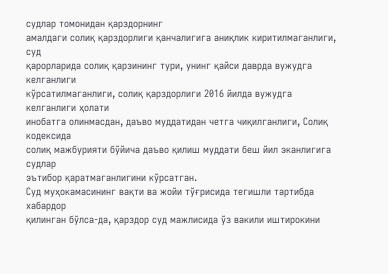судлар томонидан қарздорнинг
амалдаги солиқ қарздорлиги қанчалигига аниқлик киритилмаганлиги, суд
қарорларида солиқ қарзининг тури, унинг қайси даврда вужудга келганлиги
кўрсатилмаганлиги, солиқ қарздорлиги 2016 йилда вужудга келганлиги ҳолати
инобатга олинмасдан, даъво муддатидан четга чиқилганлиги, Солиқ кодексида
солиқ мажбурияти бўйича даъво қилиш муддати беш йил эканлигига судлар
эътибор қаратмаганлигини кўрсатган.
Суд муҳокамасининг вақти ва жойи тўғрисида тегишли тартибда хабардор
қилинган бўлса-да, қарздор суд мажлисида ўз вакили иштирокини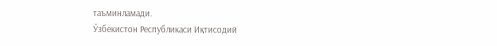таъминламади.
Ўзбекистон Республикаси Иқтисодий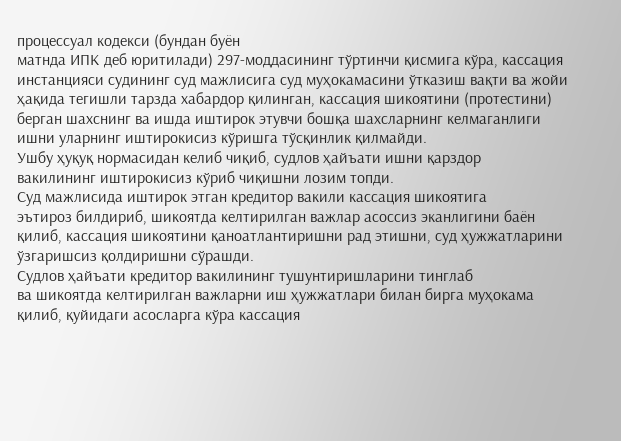процессуал кодекси (бундан буён
матнда ИПК деб юритилади) 297-моддасининг тўртинчи қисмига кўра, кассация
инстанцияси судининг суд мажлисига суд муҳокамасини ўтказиш вақти ва жойи
ҳақида тегишли тарзда хабардор қилинган, кассация шикоятини (протестини)
берган шахснинг ва ишда иштирок этувчи бошқа шахсларнинг келмаганлиги
ишни уларнинг иштирокисиз кўришга тўсқинлик қилмайди.
Ушбу ҳуқуқ нормасидан келиб чиқиб, судлов ҳайъати ишни қарздор
вакилининг иштирокисиз кўриб чиқишни лозим топди.
Суд мажлисида иштирок этган кредитор вакили кассация шикоятига
эътироз билдириб, шикоятда келтирилган важлар асоссиз эканлигини баён
қилиб, кассация шикоятини қаноатлантиришни рад этишни, суд ҳужжатларини
ўзгаришсиз қолдиришни сўрашди.
Судлов ҳайъати кредитор вакилининг тушунтиришларини тинглаб
ва шикоятда келтирилган важларни иш ҳужжатлари билан бирга муҳокама
қилиб, қуйидаги асосларга кўра кассация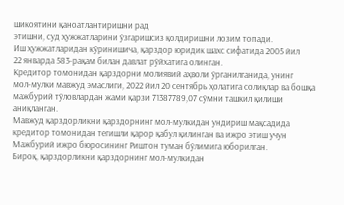шикоятини қаноатлантиришни рад
этишни, суд ҳужжатларини ўзгаришсиз қолдиришни лозим топади.
Иш ҳужжатларидан кўринишича, қарздор юридик шахс сифатида 2005 йил
22 январда 583-рақам билан давлат рўйхатига олинган.
Кредитор томонидан қарздорни молиявий аҳволи ўрганилганида, унинг
мол-мулки мавжуд эмаслиги, 2022 йил 20 сентябрь ҳолатига солиқлар ва бошқа
мажбурий тўловлардан жами қарзи 71387789,07 сўмни ташкил қилиши
аниқланган.
Мавжуд қарздорликни қарздорнинг мол-мулкидан ундириш мақсадида
кредитор томонидан тегишли қарор қабул қилинган ва ижро этиш учун
Мажбурий ижро бюросининг Риштон туман бўлимига юборилган.
Бироқ, қарздорликни қарздорнинг мол-мулкидан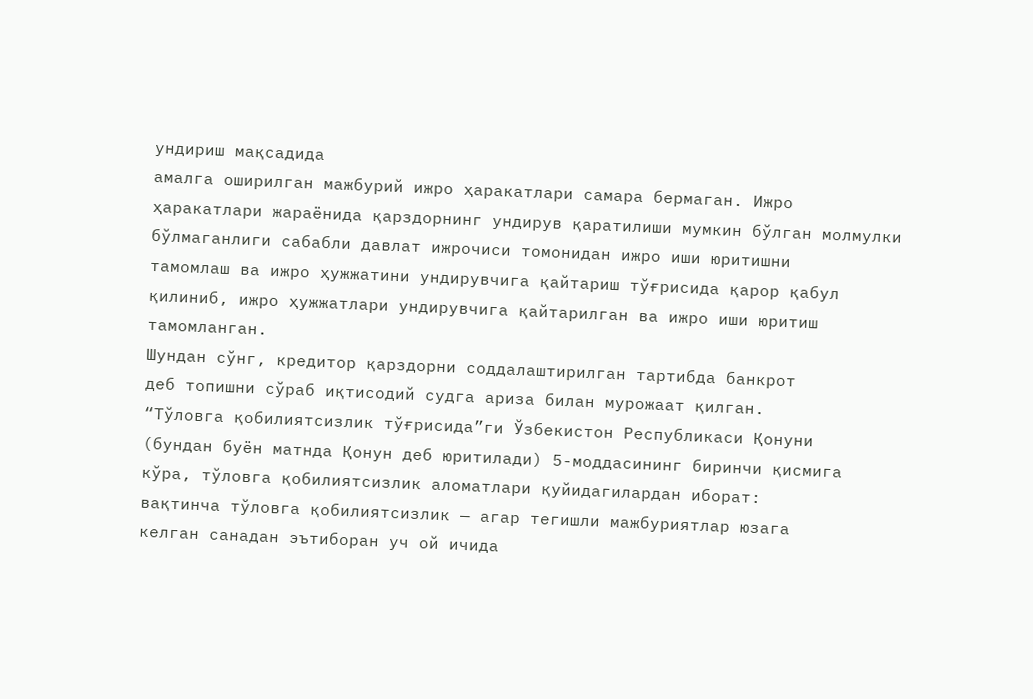ундириш мақсадида
амалга оширилган мажбурий ижро ҳаракатлари самара бермаган. Ижро
ҳаракатлари жараёнида қарздорнинг ундирув қаратилиши мумкин бўлган молмулки бўлмаганлиги сабабли давлат ижрочиси томонидан ижро иши юритишни
тамомлаш ва ижро ҳужжатини ундирувчига қайтариш тўғрисида қарор қабул
қилиниб, ижро ҳужжатлари ундирувчига қайтарилган ва ижро иши юритиш
тамомланган.
Шундан сўнг, кредитор қарздорни соддалаштирилган тартибда банкрот
деб топишни сўраб иқтисодий судга ариза билан мурожаат қилган.
“Тўловга қобилиятсизлик тўғрисида”ги Ўзбекистон Республикаси Қонуни
(бундан буён матнда Қонун деб юритилади) 5-моддасининг биринчи қисмига
кўра, тўловга қобилиятсизлик аломатлари қуйидагилардан иборат:
вақтинча тўловга қобилиятсизлик — агар тегишли мажбуриятлар юзага
келган санадан эътиборан уч ой ичида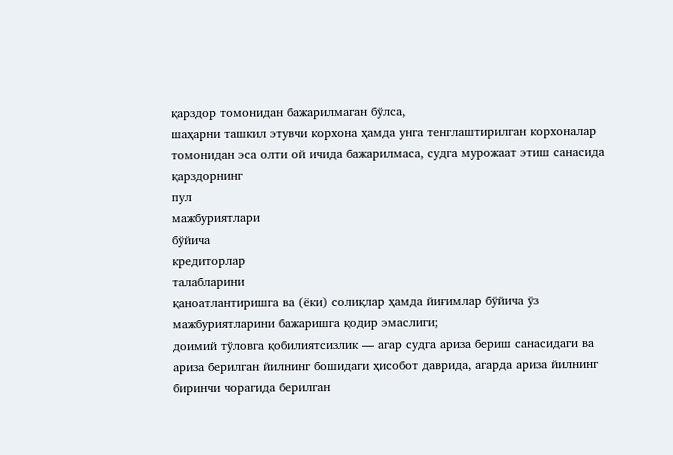қарздор томонидан бажарилмаган бўлса,
шаҳарни ташкил этувчи корхона ҳамда унга тенглаштирилган корхоналар
томонидан эса олти ой ичида бажарилмаса, судга мурожаат этиш санасида
қарздорнинг
пул
мажбуриятлари
бўйича
кредиторлар
талабларини
қаноатлантиришга ва (ёки) солиқлар ҳамда йиғимлар бўйича ўз
мажбуриятларини бажаришга қодир эмаслиги;
доимий тўловга қобилиятсизлик — агар судга ариза бериш санасидаги ва
ариза берилган йилнинг бошидаги ҳисобот даврида, агарда ариза йилнинг
биринчи чорагида берилган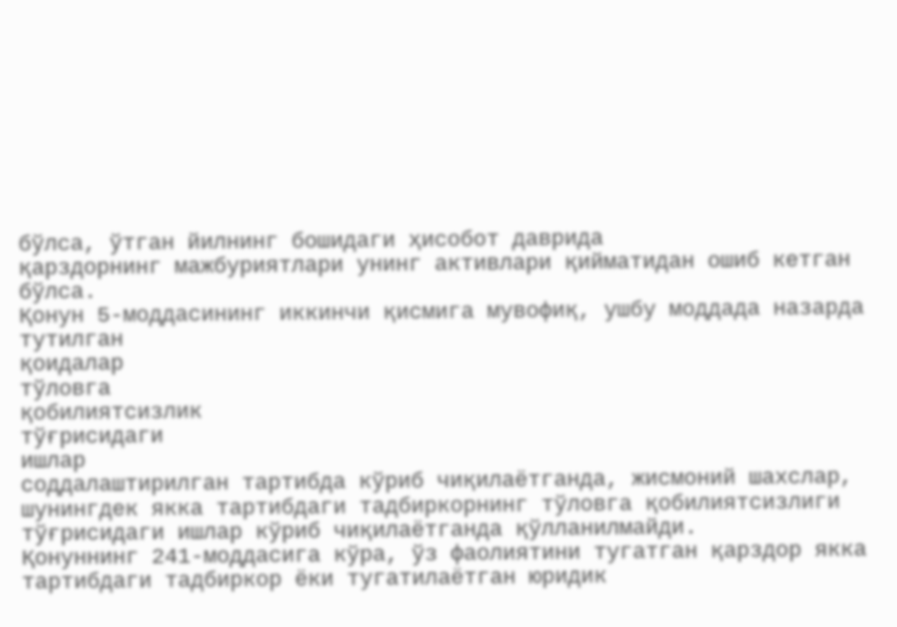бўлса, ўтган йилнинг бошидаги ҳисобот даврида
қарздорнинг мажбуриятлари унинг активлари қийматидан ошиб кетган бўлса.
Қонун 5-моддасининг иккинчи қисмига мувофиқ, ушбу моддада назарда
тутилган
қоидалар
тўловга
қобилиятсизлик
тўғрисидаги
ишлар
соддалаштирилган тартибда кўриб чиқилаётганда, жисмоний шахслар,
шунингдек якка тартибдаги тадбиркорнинг тўловга қобилиятсизлиги
тўғрисидаги ишлар кўриб чиқилаётганда қўлланилмайди.
Қонуннинг 241-моддасига кўра, ўз фаолиятини тугатган қарздор якка
тартибдаги тадбиркор ёки тугатилаётган юридик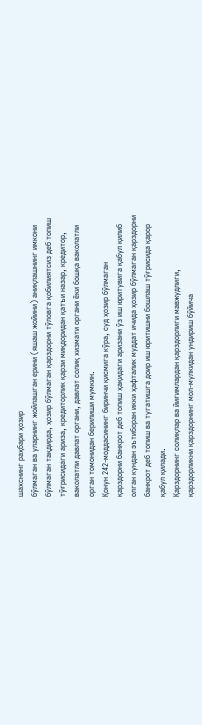шахснинг раҳбари ҳозир
бўлмаган ва уларнинг жойлашган ерини (яшаш жойини) аниқлашнинг имкони
бўлмаган тақдирда, ҳозир бўлмаган қарздорни тўловга қобилиятсиз деб топиш
тўғрисидаги ариза, кредиторлик қарзи миқдоридан қатъи назар, кредитор,
ваколатли давлат органи, давлат солиқ хизмати органи ёки бошқа ваколатли
орган томонидан берилиши мумкин.
Қонун 242-моддасининг биринчи қисмига кўра, суд ҳозир бўлмаган
қарздорни банкрот деб топиш ҳақидаги аризани ўз иш юритувига қабул қилиб
олган кундан эътиборан икки ҳафталик муддат ичида ҳозир бўлмаган қарздорни
банкрот деб топиш ва тугатишга доир иш юритишни бошлаш тўғрисида қарор
қабул қилади.
Қарздорнинг солиқлар ва йиғимлардан қарздорлиги мавжудлиги,
қарздорликни қарздорнинг мол-мулкидан ундириш бўйича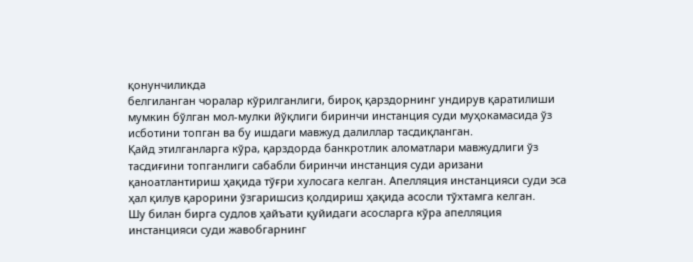қонунчиликда
белгиланган чоралар кўрилганлиги, бироқ қарздорнинг ундирув қаратилиши
мумкин бўлган мол-мулки йўқлиги биринчи инстанция суди муҳокамасида ўз
исботини топган ва бу ишдаги мавжуд далиллар тасдиқланган.
Қайд этилганларга кўра, қарздорда банкротлик аломатлари мавжудлиги ўз
тасдиғини топганлиги сабабли биринчи инстанция суди аризани
қаноатлантириш ҳақида тўғри хулосага келган. Апелляция инстанцияси суди эса
ҳал қилув қарорини ўзгаришсиз қолдириш ҳақида асосли тўхтамга келган.
Шу билан бирга судлов ҳайъати қуйидаги асосларга кўра апелляция
инстанцияси суди жавобгарнинг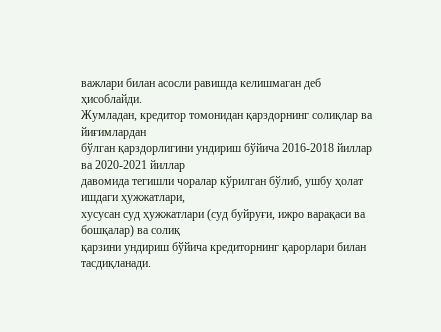важлари билан асосли равишда келишмаган деб
ҳисоблайди.
Жумладан, кредитор томонидан қарздорнинг солиқлар ва йиғимлардан
бўлган қарздорлигини ундириш бўйича 2016-2018 йиллар ва 2020-2021 йиллар
давомида тегишли чоралар кўрилган бўлиб, ушбу ҳолат ишдаги ҳужжатлари,
хусусан суд ҳужжатлари (суд буйруғи, ижро варақаси ва бошқалар) ва солиқ
қарзини ундириш бўйича кредиторнинг қарорлари билан тасдиқланади.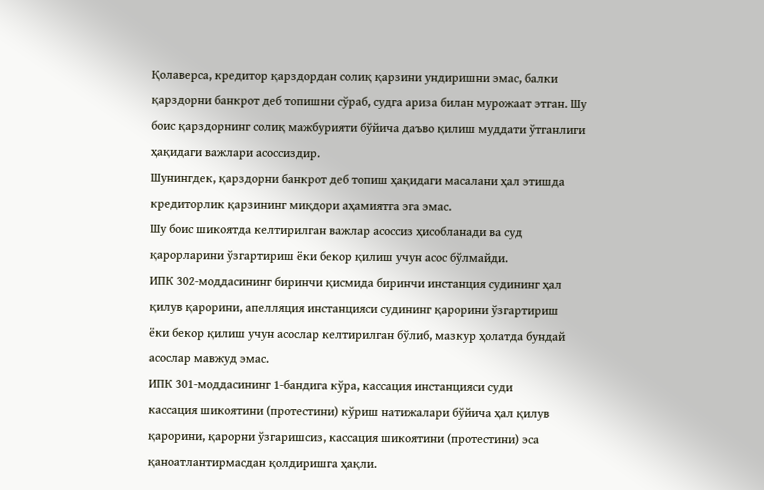Қолаверса, кредитор қарздордан солиқ қарзини ундиришни эмас, балки
қарздорни банкрот деб топишни сўраб, судга ариза билан мурожаат этган. Шу
боис қарздорнинг солиқ мажбурияти бўйича даъво қилиш муддати ўтганлиги
ҳақидаги важлари асоссиздир.
Шунингдек, қарздорни банкрот деб топиш ҳақидаги масалани ҳал этишда
кредиторлик қарзининг миқдори аҳамиятга эга эмас.
Шу боис шикоятда келтирилган важлар асоссиз ҳисобланади ва суд
қарорларини ўзгартириш ёки бекор қилиш учун асос бўлмайди.
ИПК 302-моддасининг биринчи қисмида биринчи инстанция судининг ҳал
қилув қарорини, апелляция инстанцияси судининг қарорини ўзгартириш
ёки бекор қилиш учун асослар келтирилган бўлиб, мазкур ҳолатда бундай
асослар мавжуд эмас.
ИПК 301-моддасининг 1-бандига кўра, кассация инстанцияси суди
кассация шикоятини (протестини) кўриш натижалари бўйича ҳал қилув
қарорини, қарорни ўзгаришсиз, кассация шикоятини (протестини) эса
қаноатлантирмасдан қолдиришга ҳақли.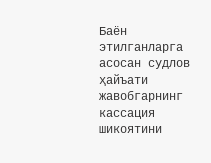Баён этилганларга асосан судлов ҳайъати жавобгарнинг кассация
шикоятини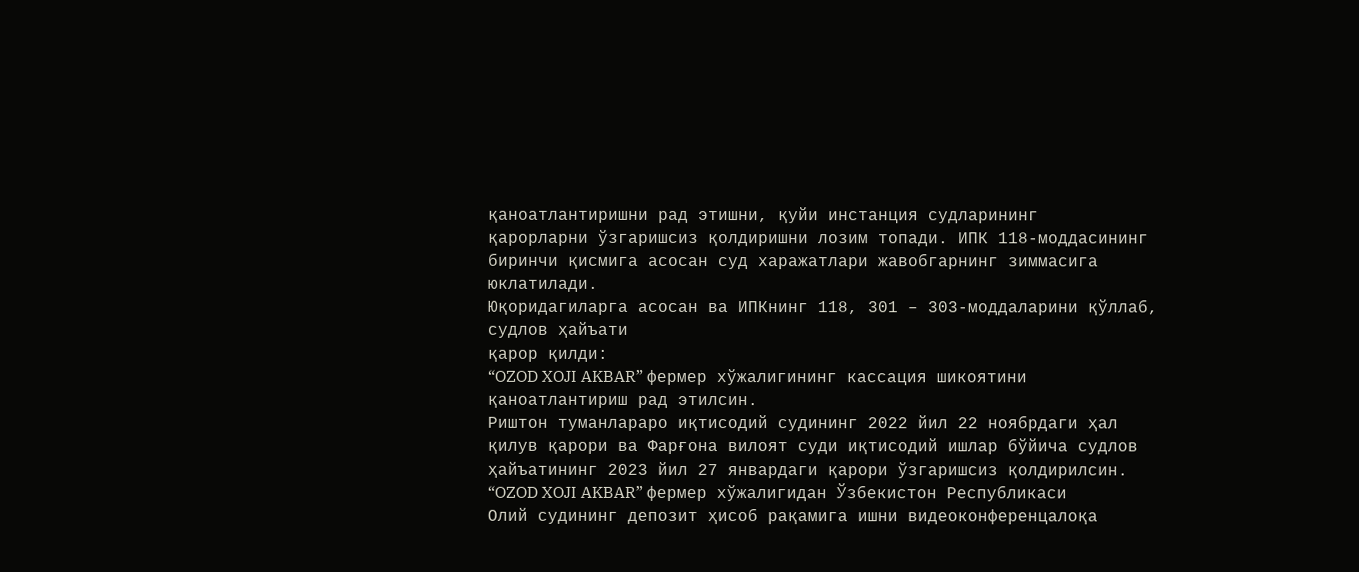қаноатлантиришни рад этишни, қуйи инстанция судларининг
қарорларни ўзгаришсиз қолдиришни лозим топади. ИПК 118-моддасининг
биринчи қисмига асосан суд харажатлари жавобгарнинг зиммасига юклатилади.
Юқоридагиларга асосан ва ИПКнинг 118, 301 – 303-моддаларини қўллаб,
судлов ҳайъати
қарор қилди:
“OZOD XOJI AKBAR” фермер хўжалигининг кассация шикоятини
қаноатлантириш рад этилсин.
Риштон туманлараро иқтисодий судининг 2022 йил 22 ноябрдаги ҳал
қилув қарори ва Фарғона вилоят суди иқтисодий ишлар бўйича судлов
ҳайъатининг 2023 йил 27 январдаги қарори ўзгаришсиз қолдирилсин.
“OZOD XOJI AKBAR” фермер хўжалигидан Ўзбекистон Республикаси
Олий судининг депозит ҳисоб рақамига ишни видеоконференцалоқа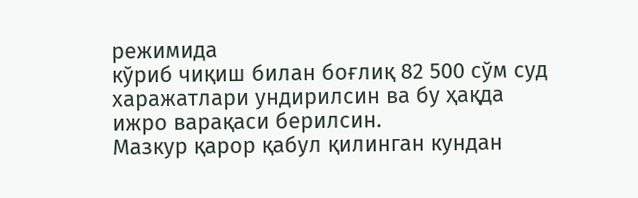режимида
кўриб чиқиш билан боғлиқ 82 500 сўм суд харажатлари ундирилсин ва бу ҳақда
ижро варақаси берилсин.
Мазкур қарор қабул қилинган кундан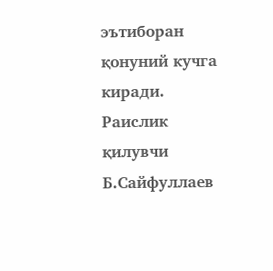эътиборан қонуний кучга киради.
Раислик қилувчи
Б.Сайфуллаев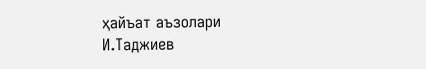ҳайъат аъзолари
И.Таджиев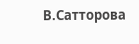В.Сатторова